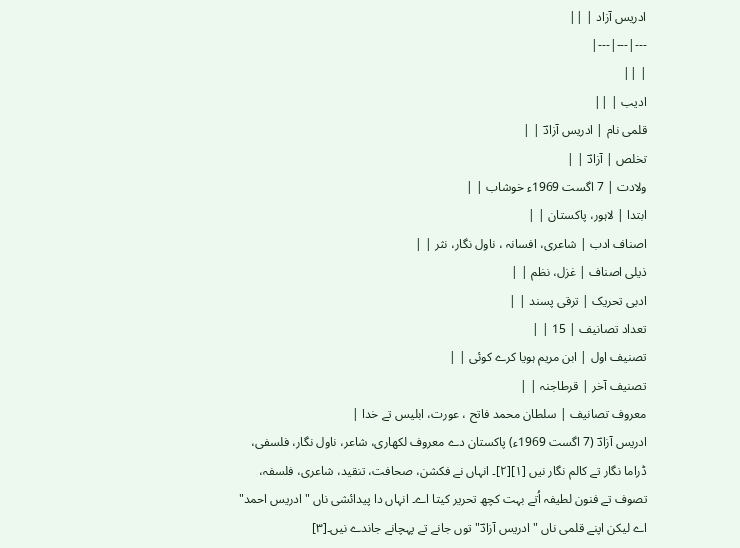ادریس آزاد | ||
---|---|---|
| ||
ادیب | ||
قلمی نام | ادریس آزادؔ | |
تخلص | آزادؔ | |
ولادت | 7 اگست 1969ء خوشاب | |
ابتدا | لاہور، پاکستان | |
اصناف ادب | شاعری، افسانہ ، ناول نگار، نثر | |
ذیلی اصناف | غزل، نظم | |
ادبی تحریک | ترقی پسند | |
تعداد تصانیف | 15 | |
تصنیف اول | ابن مریم ہويا کرے کوئی | |
تصنیف آخر | قرطاجنہ | |
معروف تصانیف | سلطان محمد فاتح ، عورت، ابلیس تے خدا |
ادریس آزادؔ (7 اگست 1969ء) پاکستان دے معروف لکھاری، شاعر، ناول نگار، فلسفی، ڈراما نگار تے کالم نگار نيں [۱][۲]۔ انہاں نے فکشن، صحافت، تنقید، شاعری، فلسفہ، تصوف تے فنون لطیفہ اُتے بہت کچھ تحریر کیتا اے۔ انہاں دا پیدائشی ناں "ادریس احمد" اے لیکن اپنے قلمی ناں "ادریس آزادؔ" توں جانے تے پہچانے جاندے نيں۔[۳]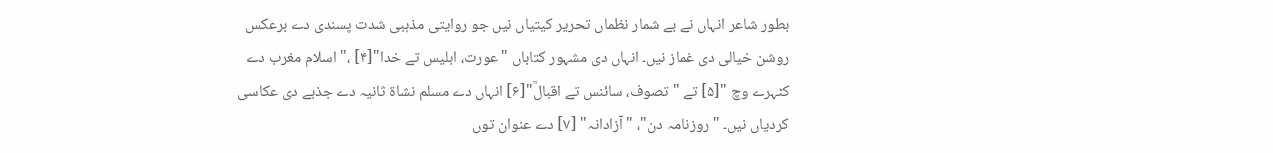بطور شاعر انہاں نے بے شمار نظماں تحریر کيتیاں نيں جو روايتی مذہبی شدت پسندی دے برعکس روشن خیالی دی غماز نيں۔ انہاں دی مشہور کتاباں "عورت، ابلیس تے خدا"[۴] ،"اسلام مغرب دے کٹہرے وچ "[۵] تے "تصوف، سائنس تے اقبالؒ"[۶] انہاں دے مسلم نشاۃ ثانیہ دے جذبے دی عکاسی کردیاں نيں۔ "روزنامہ دن"، "آزادانہ" [۷] دے عنوان توں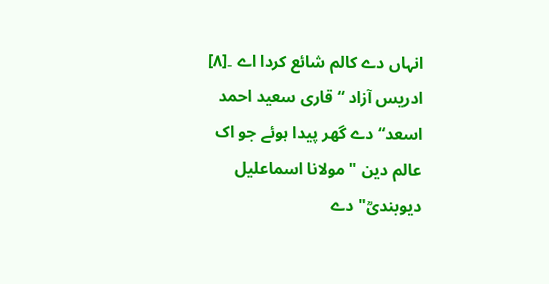انہاں دے کالم شائع کردا اے ۔[۸]
ادریس آزاد “ قاری سعید احمد اسعد“ دے گھر پیدا ہوئے جو اک عالم دین "مولانا اسماعلیل دیوبندیؒ" دے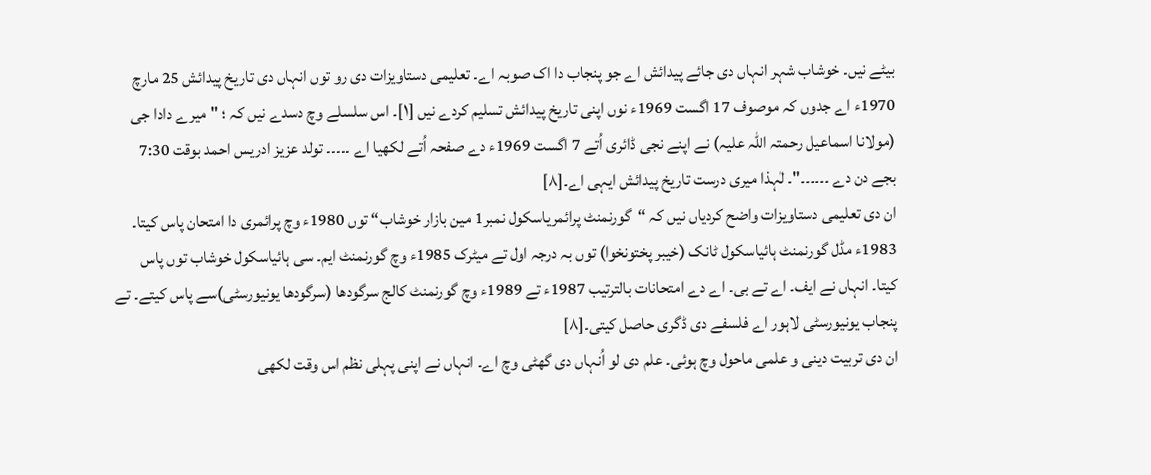بیٹے نيں۔ خوشاب شہر انہاں دی جائے پیدائش اے جو پنجاب دا اک صوبہ اے۔ تعلیمی دستاویزات دی رو توں انہاں دی تاریخ پیدائش 25 مارچ 1970ء اے جدوں کہ موصوف 17 اگست 1969ء نوں اپنی تاریخ پیدائش تسلیم کردے نيں [۱]۔ اس سلسلے وچ دسدے نيں کہ ؛ "میرے دادا جی (مولانا اسماعیل رحمتہ اللہ علیہ) نے اپنے نجی ڈائری اُتے 7 اگست 1969ء دے صفحہ اُتے لکھیا اے ۔۔۔۔۔ تولد عزیز ادریس احمد بوقت 7:30 بجے دن دے ۔۔۔۔۔۔"۔ لٰہذا میری درست تاریخ پیدائش ایہی اے۔[۸]
ان دی تعلیمی دستاویزات واضح کردیاں نيں کہ “گورنمنٹ پرائمریاسکول نمبر1 مین بازار خوشاب“ توں 1980ء وچ پرائمری دا امتحان پاس کیتا۔ 1983ء مڈل گورنمنٹ ہائیاسکول ٹانک (خیبر پختونخوا) توں بہ درجہ اول تے میٹرک 1985ء وچ گورنمنٹ ایم۔ سی ہائیاسکول خوشاب توں پاس کیتا۔ انہاں نے ایف۔ اے تے بی۔ اے دے امتحانات بالترتیب 1987ء تے 1989ء وچ گورنمنٹ کالج سرگودھا (سرگودھا یونیورسٹی)سے پاس کیتے۔ تے پنجاب یونیورسٹی لاہور اے فلسفے دی ڈگری حاصل کيتی۔[۸]
ان دی تربیت دینی و علمی ماحول وچ ہوئی۔ علم دی لو اُنہاں دی گھٹی وچ اے۔ انہاں نے اپنی پہلی نظم اس وقت لکھی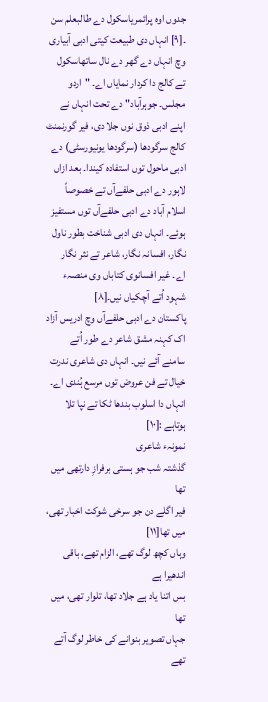جدوں اوہ پرائمریاسکول دے طالبعلم سن ۔[۹] انہاں دی طبیعت کيتی ادبی آبیاری وچ انہاں دے گھر دے نال ساتھاسکول تے کالج دا کردار نمایاں اے۔ "اردو مجلس۔ جوہرآباد" دے تحت انہاں نے اپنے ادبی ذوق نوں جلا دی، فیر گورنمنٹ کالج سرگودھا (سرگودھا یونیورسٹی) دے ادبی ماحول توں استفادہ کیندا۔ بعد ازاں لاہور دے ادبی حلفےآں تے خصوصاً اسلام آباد دے ادبی حلفےآں توں مستفیز ہوئے۔ انہاں دی ادبی شناخت بطور ناول نگار، افسانہ نگار، شاعر تے نثر نگار اے۔ غیر افسانوی کتاباں وی منصہء شہود اُتے آچکياں نيں۔[۸]
پاکستان دے ادبی حلفےآں وچ ادریس آزاد اک کہنہ مشق شاعر دے طور اُتے سامنے آئے نيں۔ انہاں دی شاعری ندرت خیال تے فن عروض توں مرسع ہُندی اے۔ انہاں دا اسلوب بندھا ٹکا تے نپا تلا ہوتاہے :[۱۰]
نمونہء شاعری
گذشتہ شب جو ہستی برفرازِ دارتھی میں تھا
فیر اگلے دن جو سرخی شوکت اخبار تھی، میں تھا[۱۱]
وہاں کچھ لوگ تھے، الزام تھے، باقی اندھیرا ہے
بس اتنا یاد ہے جلاد تھا، تلوار تھی، میں تھا
جہاں تصویر بنوانے کی خاطر لوگ آتے تھے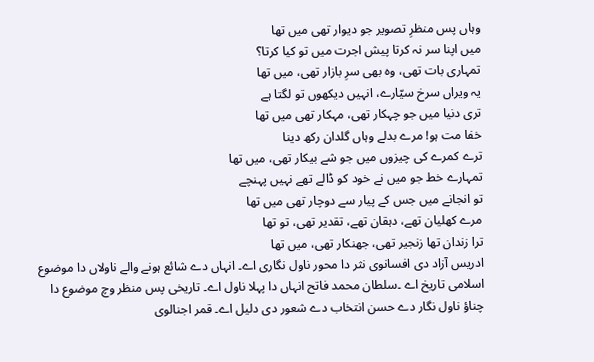وہاں پس منظرِ تصویر جو دیوار تھی میں تھا
میں اپنا سر نہ کرتا پیش اجرت میں تو کیا کرتا؟
تمہاری بات تھی، وہ بھی سرِ بازار تھی، میں تھا
یہ ویراں سرخ سیّارے، انہیں دیکھوں تو لگتا ہے
تری دنیا میں جو چہکار تھی، مہکار تھی میں تھا
خفا مت ہو! مرے بدلے وہاں گلدان رکھ دینا
ترے کمرے کی چیزوں میں جو شے بیکار تھی، میں تھا
تمہارے خط جو میں نے خود کو ڈالے تھے نہیں پہنچے
تو انجانے میں جس کے پیار سے دوچار تھی میں تھا
مرے کھلیان تھے، دہقان تھے، تقدیر تھی، تو تھا
ترا زندان تھا زنجیر تھی، جھنکار تھی، میں تھا
ادریس آزاد دی افسانوی نثر دا محور ناول نگاری اے۔ انہاں دے شائع ہونے والے ناولاں دا موضوع اسلامی تاریخ اے ۔سلطان محمد فاتح انہاں دا پہلا ناول اے۔ تاریخی پس منظر وچ موضوع دا چناؤ ناول نگار دے حسن انتخاب دے شعور دی دلیل اے۔ قمر اجنالوی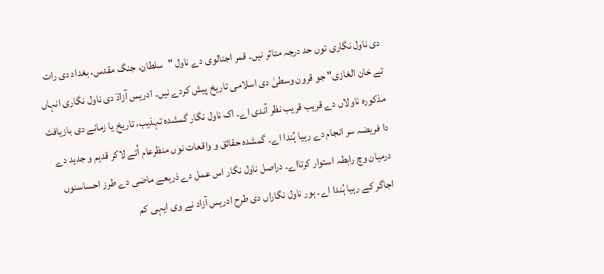دی ناول نگاری توں حد درجہ متاثر نيں۔ قمر اجنالوی دے ناول "سلطان، جنگ مقدس، بغداد دی رات تے خان الغازی" جو قرون وسطیٰ دی اسلامی تاریخ پیش کردے نيں۔ ادریس آزادؔ دی ناول نگاری انہاں مذکورہ ناولاں دے قریب قریب نظر آندی اے۔ اک ناول نگار گمشدہ تہذیب، تاریخ یا زمانے دی بازیافت دا فریضہ سر انجام دے رہیا ہُندا اے۔ گمشدہ حقائق و واقعات نوں منظرعام اُتے لاکر قدیم و جدید دے درمیان وچ رابطہ استوار کرتااے۔ دراصل ناول نگار اس عمل دے ذریعے ماضی دے طرز احساسنوں اجاگر کے رہیا ہُندا اے۔ ہور ناول نگاراں دی طرح ادریس آزاد نے وی ایہی کم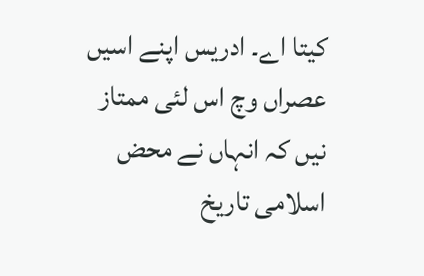کیتا اے۔ ادریس اپنے اسيں عصراں وچ اس لئی ممتاز نيں کہ انہاں نے محض اسلامی تاریخ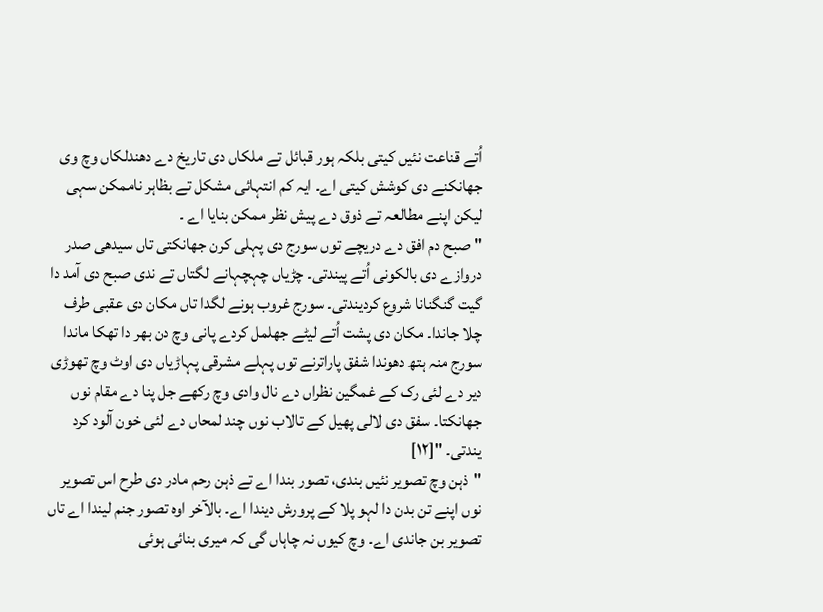اُتے قناعت نئيں کيتی بلکہ ہور قبائل تے ملکاں دی تاریخ دے دھندلکاں وچ وی جھانکنے دی کوشش کيتی اے۔ ایہ کم انتہائی مشکل تے بظاہر ناممکن سہی لیکن اپنے مطالعہ تے ذوق دے پیش نظر ممکن بنایا اے ۔
"صبح دم افق دے دریچے توں سورج دی پہلی کرن جھانکتی تاں سیدھی صدر دروازے دی بالکونی اُتے پیندتی۔ چڑیاں چہچہانے لگتاں تے ندی صبح دی آمد دا گیت گنگنانا شروع کردیندتی۔ سورج غروب ہونے لگدا تاں مکان دی عقبی طرف چلا جاندا۔ مکان دی پشت اُتے لیٹے جھلمل کردے پانی وچ دن بھر دا تھکا ماندا سورج منہ ہتھ دھوندا شفق پاراترنے توں پہلے مشرقی پہاڑیاں دی اوٹ وچ تھوڑی دیر دے لئی رک کے غمگین نظراں دے نال وادی وچ رکھے جل پنا دے مقام نوں جھانکتا۔ سفق دی لالی پھیل کے تالاب نوں چند لمحاں دے لئی خون آلود کرد یندتی۔ "[۱۲]
"ذہن وچ تصویر نئيں بندی، تصور بندا اے تے ذہن رحم مادر دی طرح اس تصویر نوں اپنے تن بدن دا لہو پلا کے پرورش دیندا اے۔ بالآخر اوہ تصور جنم لیندا اے تاں تصویر بن جاندی اے۔ وچ کیوں نہ چاہاں گی کہ میری بنائی ہوئی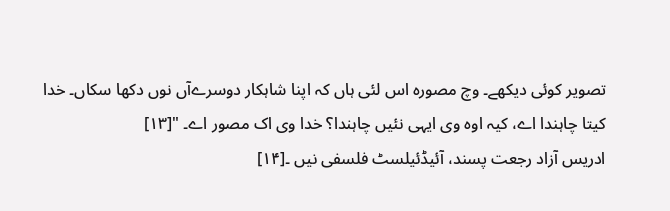تصویر کوئی دیکھے۔ وچ مصورہ اس لئی ہاں کہ اپنا شاہکار دوسرےآں نوں دکھا سکاں۔ خدا کیتا چاہندا اے، کیہ اوہ وی ایہی نئيں چاہندا؟ خدا وی اک مصور اے۔ "[۱۳]
ادریس آزاد رجعت پسند، آئیڈئیلسٹ فلسفی نيں ۔[۱۴]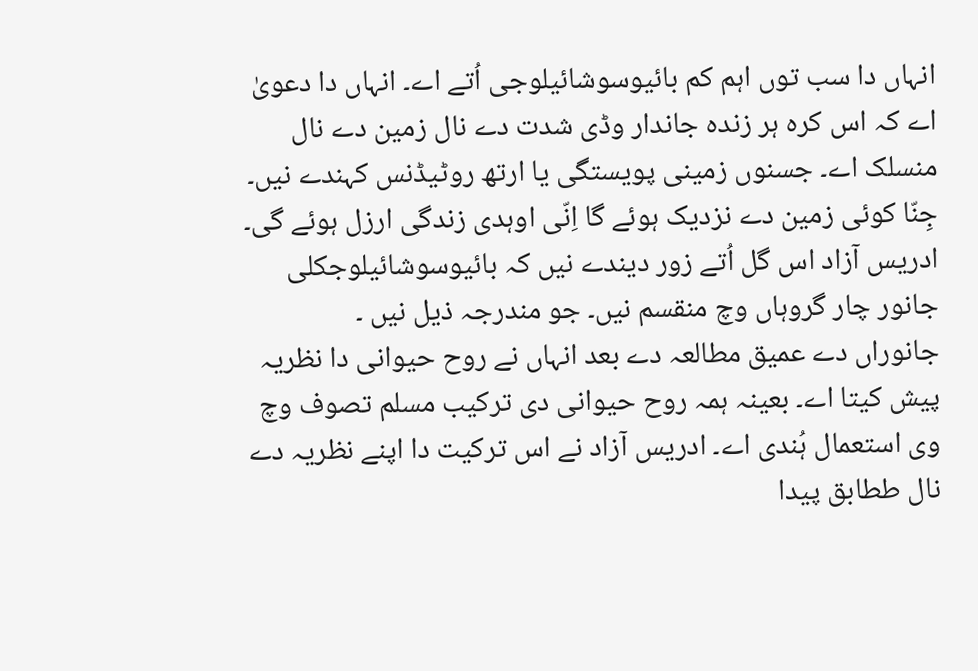انہاں دا سب توں اہم کم بائیوسوشائیلوجی اُتے اے۔ انہاں دا دعویٰ اے کہ اس کرہ ہر زندہ جاندار وڈی شدت دے نال زمین دے نال منسلک اے۔ جسنوں زمینی پویستگی یا ارتھ روٹیڈنس کہندے نيں۔ جِنّا کوئی زمین دے نزدیک ہوئے گا اِنّی اوہدی زندگی ارزل ہوئے گی۔ ادریس آزاد اس گل اُتے زور دیندے نيں کہ بائیوسوشائیلوجکلی جانور چار گروہاں وچ منقسم نيں۔ جو مندرجہ ذیل نيں ۔
جانوراں دے عمیق مطالعہ دے بعد انہاں نے روح حیوانی دا نظریہ پیش کیتا اے۔ بعینہ ہمہ روح حیوانی دی ترکیب مسلم تصوف وچ وی استعمال ہُندی اے۔ ادریس آزاد نے اس ترکیت دا اپنے نظریہ دے نال ططابق پیدا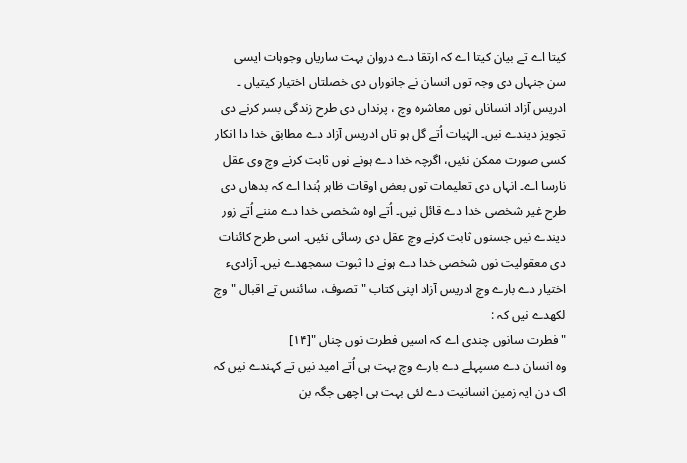کیتا اے تے بیان کیتا اے کہ ارتقا دے دروان بہت ساریاں وجوہات ایسی سن جنہاں دی وجہ توں انسان نے جانوراں دی خصلتاں اختیار کيتیاں ۔ ادریس آزاد انساناں نوں معاشرہ وچ ، پرنداں دی طرح زندگی بسر کرنے دی تجویز دیندے نيں۔ الہٰیات اُتے گل ہو تاں ادریس آزاد دے مطابق خدا دا انکار کسی صورت ممکن نئيں، اگرچہ خدا دے ہونے نوں ثابت کرنے وچ وی عقل نارسا اے۔ انہاں دی تعلیمات توں بعض اوقات ظاہر ہُندا اے کہ بدھاں دی طرح غیر شخصی خدا دے قائل نيں۔ اُتے اوہ شخصی خدا دے مننے اُتے زور دیندے نيں جسنوں ثابت کرنے وچ عقل دی رسائی نئيں۔ اسی طرح کائنات دی معقولیت نوں شخصی خدا دے ہونے دا ثبوت سمجھدے نيں۔ آزادیء اختیار دے بارے وچ ادریس آزاد اپنی کتاب " تصوف، سائنس تے اقبال " وچ لکھدے نيں کہ :
"فطرت سانوں چندی اے کہ اسيں فطرت نوں چناں "[۱۴]
وہ انسان دے مسپہلے دے بارے وچ بہت ہی اُتے امید نيں تے کہندے نيں کہ اک دن ایہ زمین انسانیت دے لئی بہت ہی اچھی جگہ بن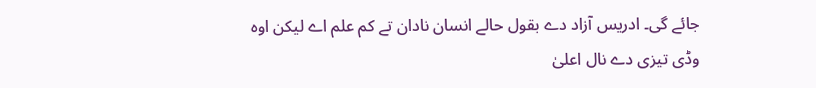جائے گی۔ ادریس آزاد دے بقول حالے انسان نادان تے کم علم اے لیکن اوہ وڈی تیزی دے نال اعلیٰ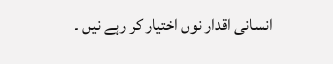انسانی اقدار نوں اختیار کر رہے نيں ۔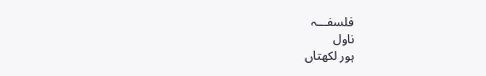فلسفـــہ
ناول
ہور لکھتاں